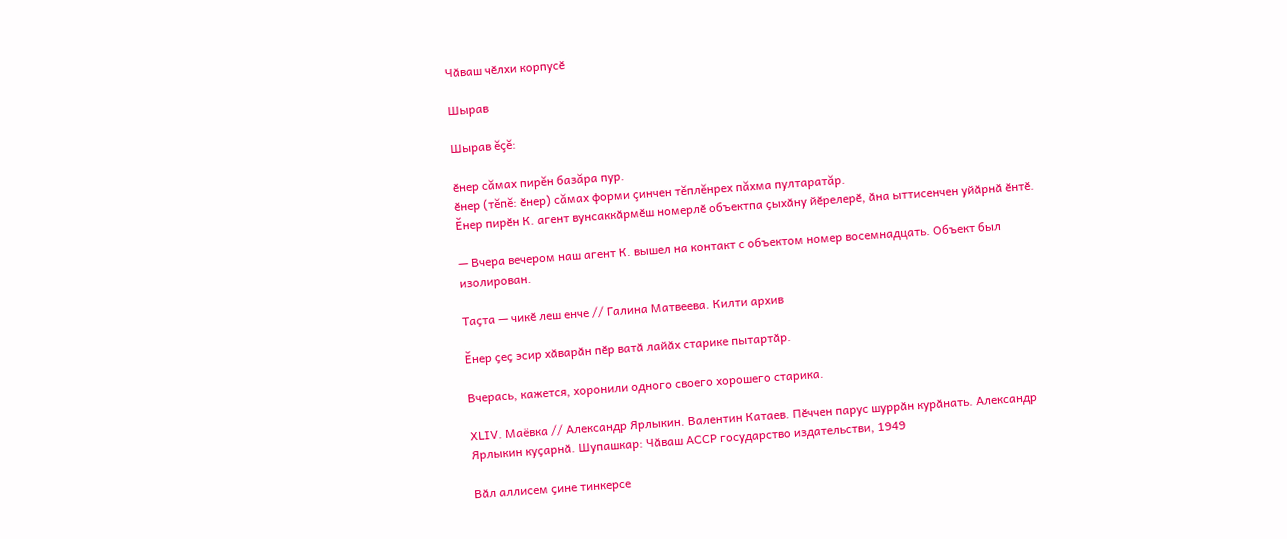Чӑваш чӗлхи корпусӗ

Шырав

Шырав ĕçĕ:

ӗнер сăмах пирĕн базăра пур.
ӗнер (тĕпĕ: ӗнер) сăмах форми çинчен тĕплĕнрех пăхма пултаратăр.
Ӗнер пирӗн К. агент вунсаккӑрмӗш номерлӗ объектпа ҫыхӑну йӗрелерӗ, ӑна ыттисенчен уйӑрнӑ ӗнтӗ.

— Вчера вечером наш агент К. вышел на контакт с объектом номер восемнадцать. Объект был изолирован.

Таҫта — чикӗ леш енче // Галина Матвеева. Килти архив

Ӗнер ҫеҫ эсир хӑварӑн пӗр ватӑ лайӑх старике пытартӑр.

Вчерась, кажется, хоронили одного своего хорошего старика.

XLIV. Маёвка // Александр Ярлыкин. Валентин Катаев. Пӗччен парус шуррӑн курӑнать. Александр Ярлыкин куҫарнӑ. Шупашкар: Чӑваш АССР государство издательстви, 1949

Вӑл аллисем ҫине тинкерсе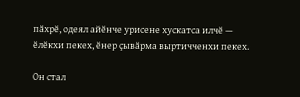пӑхрӗ, одеял айӗнче урисене хускатса илчӗ — ӗлӗкхи пекех, ӗнер ҫывӑрма выртичченхи пекех.

Он стал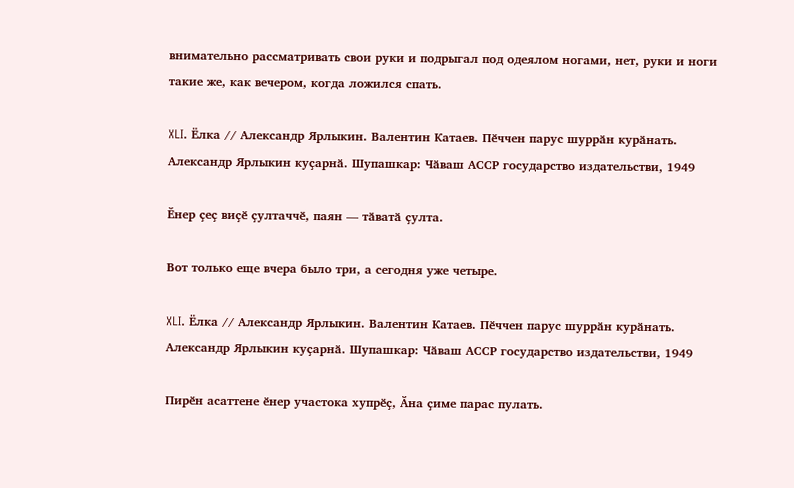внимательно рассматривать свои руки и подрыгал под одеялом ногами, нет, руки и ноги такие же, как вечером, когда ложился спать.

XLI. Ёлка // Александр Ярлыкин. Валентин Катаев. Пӗччен парус шуррӑн курӑнать. Александр Ярлыкин куҫарнӑ. Шупашкар: Чӑваш АССР государство издательстви, 1949

Ӗнер ҫеҫ виҫӗ ҫултаччӗ, паян — тӑватӑ ҫулта.

Вот только еще вчера было три, а сегодня уже четыре.

XLI. Ёлка // Александр Ярлыкин. Валентин Катаев. Пӗччен парус шуррӑн курӑнать. Александр Ярлыкин куҫарнӑ. Шупашкар: Чӑваш АССР государство издательстви, 1949

Пирӗн асаттене ӗнер участока хупрӗҫ, Ӑна ҫиме парас пулать.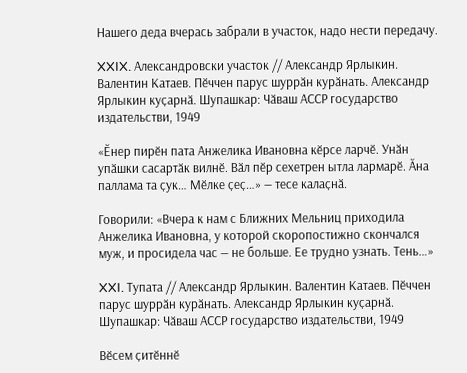Нашего деда вчерась забрали в участок, надо нести передачу.

XXIX. Александровски участок // Александр Ярлыкин. Валентин Катаев. Пӗччен парус шуррӑн курӑнать. Александр Ярлыкин куҫарнӑ. Шупашкар: Чӑваш АССР государство издательстви, 1949

«Ӗнер пирӗн пата Анжелика Ивановна кӗрсе ларчӗ. Унӑн упӑшки сасартӑк вилнӗ. Вӑл пӗр сехетрен ытла лармарӗ. Ӑна паллама та ҫук… Мӗлке ҫеҫ…» — тесе калаҫнӑ.

Говорили: «Вчера к нам с Ближних Мельниц приходила Анжелика Ивановна, у которой скоропостижно скончался муж, и просидела час — не больше. Ее трудно узнать. Тень…»

XXI. Тупата // Александр Ярлыкин. Валентин Катаев. Пӗччен парус шуррӑн курӑнать. Александр Ярлыкин куҫарнӑ. Шупашкар: Чӑваш АССР государство издательстви, 1949

Вӗсем ҫитӗннӗ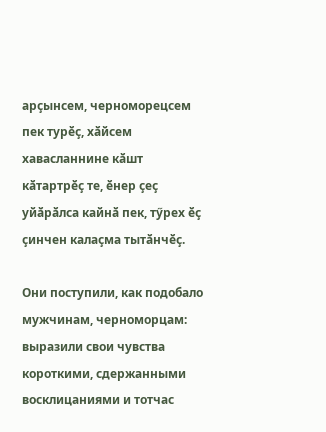арҫынсем, черноморецсем пек турӗҫ, хӑйсем хавасланнине кӑшт кӑтартрӗҫ те, ӗнер ҫеҫ уйӑрӑлса кайнӑ пек, тӳрех ӗҫ ҫинчен калаҫма тытӑнчӗҫ.

Они поступили, как подобало мужчинам, черноморцам: выразили свои чувства короткими, сдержанными восклицаниями и тотчас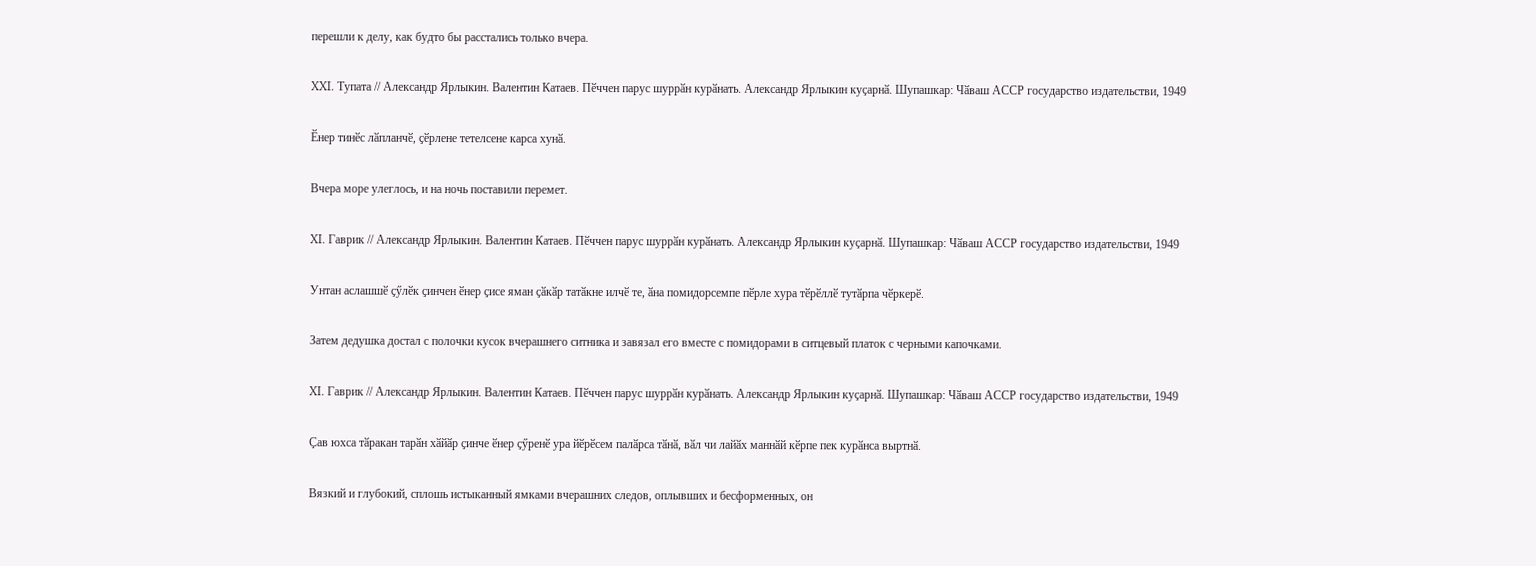перешли к делу, как будто бы расстались только вчера.

XXI. Тупата // Александр Ярлыкин. Валентин Катаев. Пӗччен парус шуррӑн курӑнать. Александр Ярлыкин куҫарнӑ. Шупашкар: Чӑваш АССР государство издательстви, 1949

Ӗнер тинӗс лӑпланчӗ, ҫӗрлене тетелсене карса хунӑ.

Вчера море улеглось, и на ночь поставили перемет.

XI. Гаврик // Александр Ярлыкин. Валентин Катаев. Пӗччен парус шуррӑн курӑнать. Александр Ярлыкин куҫарнӑ. Шупашкар: Чӑваш АССР государство издательстви, 1949

Унтан аслашшӗ ҫӳлӗк ҫинчен ӗнер ҫисе яман ҫӑкӑр татӑкне илчӗ те, ӑна помидорсемпе пӗрле хура тӗрӗллӗ тутӑрпа чӗркерӗ.

Затем дедушка достал с полочки кусок вчерашнего ситника и завязал его вместе с помидорами в ситцевый платок с черными капочками.

XI. Гаврик // Александр Ярлыкин. Валентин Катаев. Пӗччен парус шуррӑн курӑнать. Александр Ярлыкин куҫарнӑ. Шупашкар: Чӑваш АССР государство издательстви, 1949

Ҫав юхса тӑракан тарӑн хӑйӑр ҫинче ӗнер ҫӳренӗ ура йӗрӗсем палӑрса тӑнӑ, вӑл чи лайӑх маннӑй кӗрпе пек курӑнса выртнӑ.

Вязкий и глубокий, сплошь истыканный ямками вчерашних следов, оплывших и бесформенных, он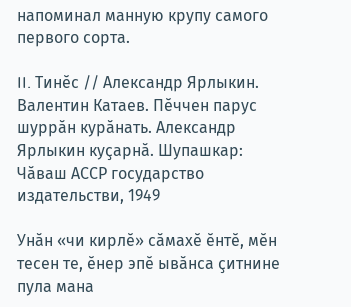напоминал манную крупу самого первого сорта.

II. Тинӗс // Александр Ярлыкин. Валентин Катаев. Пӗччен парус шуррӑн курӑнать. Александр Ярлыкин куҫарнӑ. Шупашкар: Чӑваш АССР государство издательстви, 1949

Унӑн «чи кирлӗ» сӑмахӗ ӗнтӗ, мӗн тесен те, ӗнер эпӗ ывӑнса ҫитнине пула мана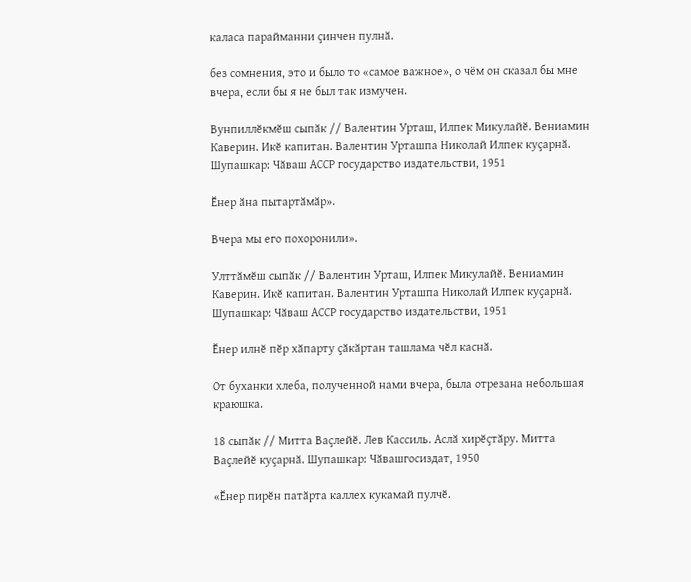каласа парайманни ҫинчен пулнӑ.

без сомнения, это и было то «самое важное», о чём он сказал бы мне вчера, если бы я не был так измучен.

Вунпиллӗкмӗш сыпӑк // Валентин Урташ, Илпек Микулайӗ. Вениамин Каверин. Икӗ капитан. Валентин Урташпа Николай Илпек куҫарнӑ. Шупашкар: Чӑваш АССР государство издательстви, 1951

Ӗнер ӑна пытартӑмӑр».

Вчера мы его похоронили».

Улттӑмӗш сыпӑк // Валентин Урташ, Илпек Микулайӗ. Вениамин Каверин. Икӗ капитан. Валентин Урташпа Николай Илпек куҫарнӑ. Шупашкар: Чӑваш АССР государство издательстви, 1951

Ӗнер илнӗ пӗр хӑпарту ҫӑкӑртан ташлама чӗл каснӑ.

От буханки хлеба, полученной нами вчера, была отрезана небольшая краюшка.

18 сыпӑк // Митта Ваҫлейӗ. Лев Кассиль. Аслӑ хирӗҫтӑру. Митта Ваҫлейӗ куҫарнӑ. Шупашкар: Чӑвашгосиздат, 1950

«Ӗнер пирӗн патӑрта каллех кукамай пулчӗ.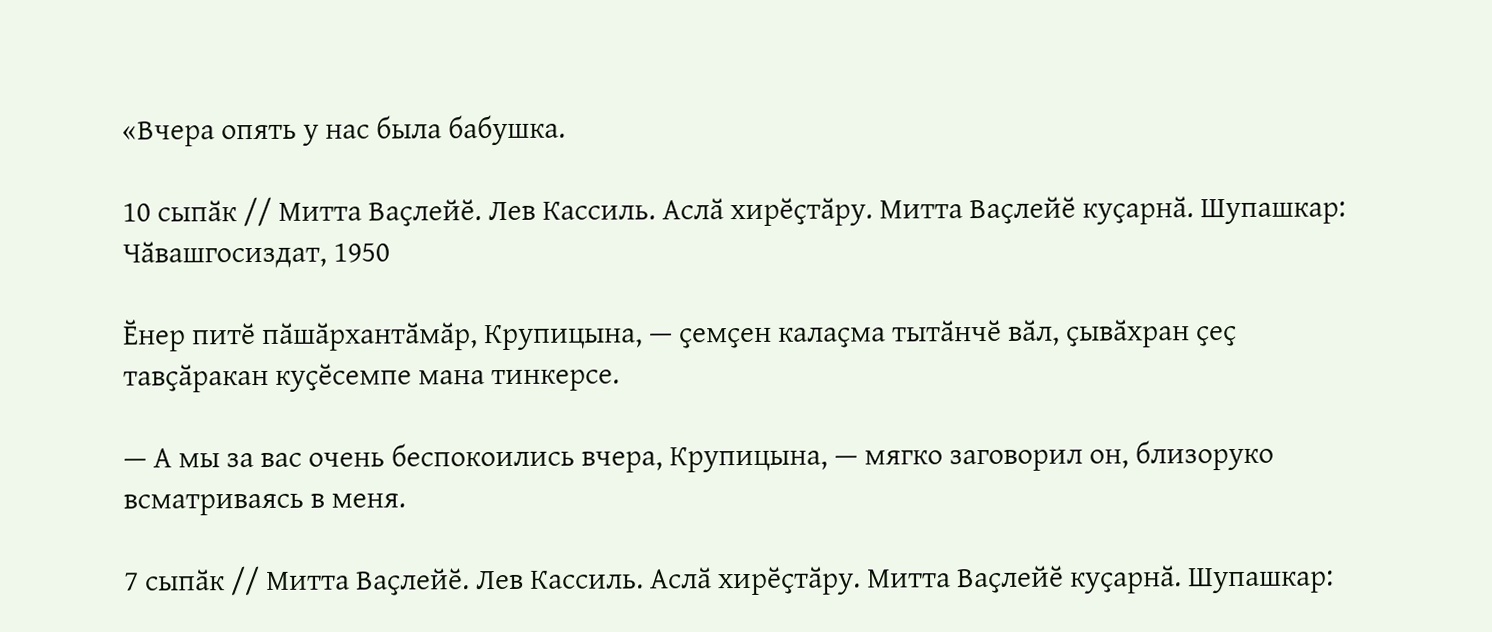«Вчера опять у нас была бабушка.

10 сыпӑк // Митта Ваҫлейӗ. Лев Кассиль. Аслӑ хирӗҫтӑру. Митта Ваҫлейӗ куҫарнӑ. Шупашкар: Чӑвашгосиздат, 1950

Ӗнер питӗ пӑшӑрхантӑмӑр, Крупицына, — ҫемҫен калаҫма тытӑнчӗ вӑл, ҫывӑхран ҫеҫ тавҫӑракан куҫӗсемпе мана тинкерсе.

— А мы за вас очень беспокоились вчера, Крупицына, — мягко заговорил он, близоруко всматриваясь в меня.

7 сыпӑк // Митта Ваҫлейӗ. Лев Кассиль. Аслӑ хирӗҫтӑру. Митта Ваҫлейӗ куҫарнӑ. Шупашкар: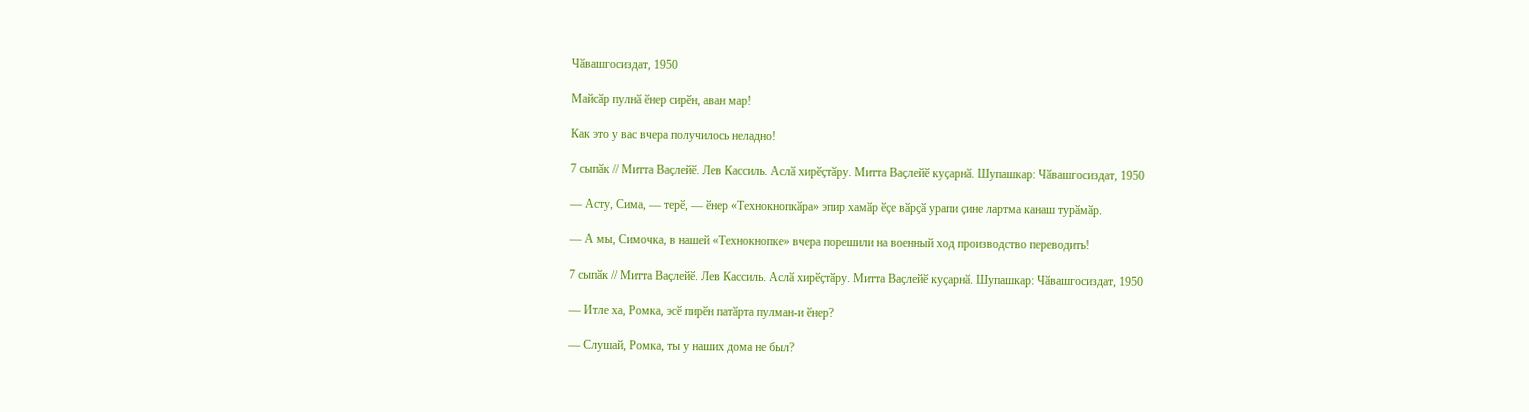Чӑвашгосиздат, 1950

Майсӑр пулнӑ ӗнер сирӗн, аван мар!

Как это у вас вчера получилось неладно!

7 сыпӑк // Митта Ваҫлейӗ. Лев Кассиль. Аслӑ хирӗҫтӑру. Митта Ваҫлейӗ куҫарнӑ. Шупашкар: Чӑвашгосиздат, 1950

— Асту, Сима, — терӗ, — ӗнер «Технокнопкӑра» эпир хамӑр ӗҫе вӑрҫӑ урапи ҫине лартма канаш турӑмӑр.

— А мы, Симочка, в нашей «Технокнопке» вчера порешили на военный ход производство переводить!

7 сыпӑк // Митта Ваҫлейӗ. Лев Кассиль. Аслӑ хирӗҫтӑру. Митта Ваҫлейӗ куҫарнӑ. Шупашкар: Чӑвашгосиздат, 1950

— Итле ха, Ромка, эсӗ пирӗн патӑрта пулман-и ӗнер?

— Слушай, Ромка, ты у наших дома не был?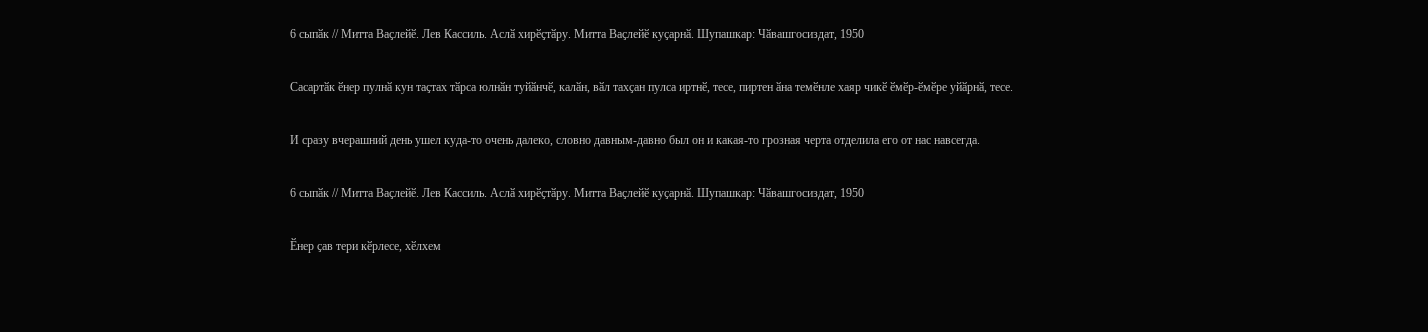6 сыпӑк // Митта Ваҫлейӗ. Лев Кассиль. Аслӑ хирӗҫтӑру. Митта Ваҫлейӗ куҫарнӑ. Шупашкар: Чӑвашгосиздат, 1950

Сасартӑк ӗнер пулнӑ кун таҫтах тӑрса юлнӑн туйӑнчӗ, калӑн, вӑл тахҫан пулса иртнӗ, тесе, пиртен ӑна темӗнле хаяр чикӗ ӗмӗр-ӗмӗре уйӑрнӑ, тесе.

И сразу вчерашний день ушел куда-то очень далеко, словно давным-давно был он и какая-то грозная черта отделила его от нас навсегда.

6 сыпӑк // Митта Ваҫлейӗ. Лев Кассиль. Аслӑ хирӗҫтӑру. Митта Ваҫлейӗ куҫарнӑ. Шупашкар: Чӑвашгосиздат, 1950

Ӗнер ҫав тери кӗрлесе, хӗлхем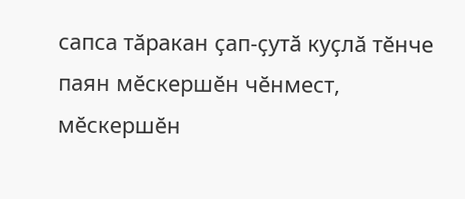сапса тӑракан ҫап-ҫутӑ куҫлӑ тӗнче паян мӗскершӗн чӗнмест, мӗскершӗн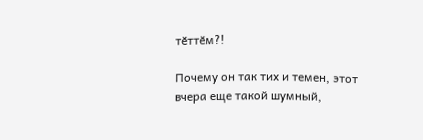тӗттӗм?!

Почему он так тих и темен, этот вчера еще такой шумный,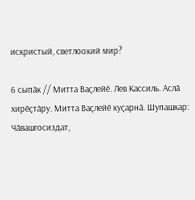искристый, светлоокий мир?

6 сыпӑк // Митта Ваҫлейӗ. Лев Кассиль. Аслӑ хирӗҫтӑру. Митта Ваҫлейӗ куҫарнӑ. Шупашкар: Чӑвашгосиздат,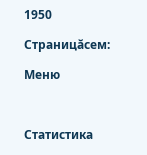1950

Страницăсем:

Меню



Статистика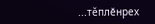...тĕплӗнрех